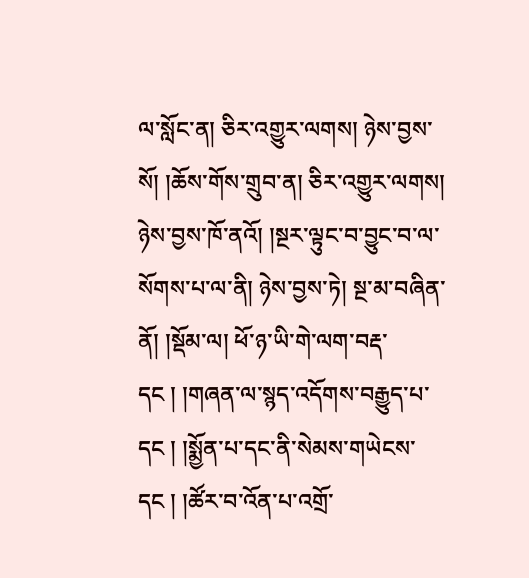ལ་སློང་ན། ཅིར་འགྱུར་ལགས། ཉེས་བྱས་སོ། །ཆོས་གོས་གྲུབ་ན། ཅིར་འགྱུར་ལགས། ཉེས་བྱས་ཁོ་ནའོ། །སྔར་ལྟུང་བ་བྱུང་བ་ལ་སོགས་པ་ལ་ནི། ཉེས་བྱས་ཏེ། སྔ་མ་བཞིན་ནོ། །སྡོམ་ལ། ཕོ་ཉ་ཡི་གེ་ལག་བརྡ་དང ། །གཞན་ལ་སྙད་འདོགས་བརྒྱུད་པ་དང ། །སྨྱོན་པ་དང་ནི་སེམས་གཡེངས་དང ། །ཚོར་བ་འོན་པ་འགྲོ་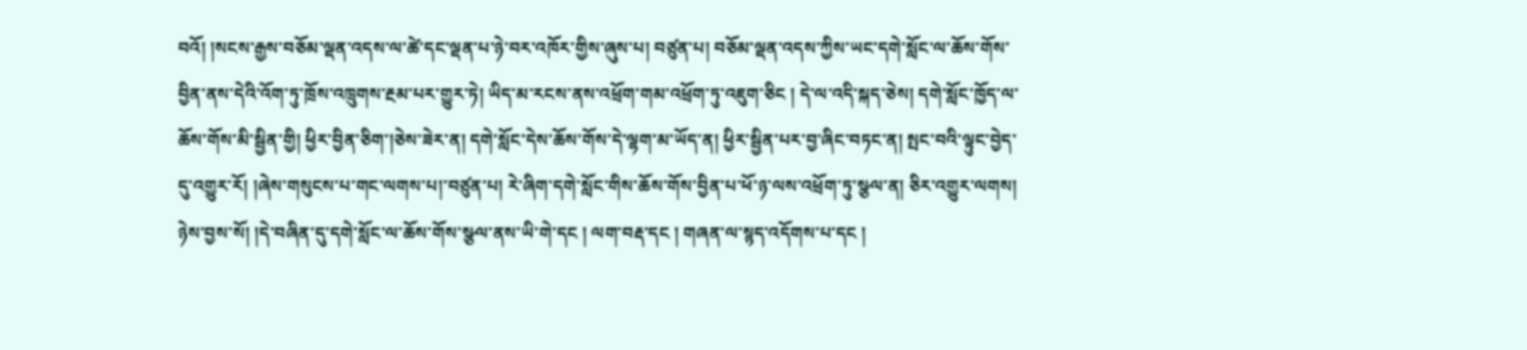བའོ། །སངས་རྒྱས་བཅོམ་ལྡན་འདས་ལ་ཚེ་དང་ལྡན་པ་ཉེ་བར་འཁོར་གྱིས་ཞུས་པ། བཙུན་པ། བཅོམ་ལྡན་འདས་ཀྱིས་ཡང་དགེ་སློང་ལ་ཆོས་གོས་བྱིན་ནས་དེའི་འོག་ཏུ་ཁྲོས་འཁྲུགས་རྔམ་པར་གྱུར་ཏེ། ཡིད་མ་རངས་ནས་འཕྲོག་གམ་འཕྲོག་ཏུ་འཇུག་ཅིང ། དེ་ལ་འདི་སྐད་ཅེས། དགེ་སློང་ཁྱོད་ལ་ཆོས་གོས་མི་སྦྱིན་གྱི། ཕྱིར་བྱིན་ཅིག་།ཅེས་ཟེར་ན། དགེ་སློང་དེས་ཆོས་གོས་དེ་ལྷག་མ་ཡོད་ན། ཕྱིར་སྦྱིན་པར་བྱ་ཞིང་བཏང་ན། སྤང་བའི་ལྟུང་བྱེད་དུ་འགྱུར་རོ། །ཞེས་གསུངས་པ་གང་ལགས་པ།་བཙུན་པ། རེ་ཞིག་དགེ་སློང་གིས་ཆོས་གོས་བྱིན་པ་ཕོ་ཉ་ལས་འཕྲོག་ཏུ་སྩལ་ན། ཅིར་འགྱུར་ལགས། ཉེས་བྱས་སོ། །དེ་བཞིན་དུ་དགེ་སློང་ལ་ཆོས་གོས་སྩལ་ནས་ཡི་གེ་དང ། ལག་བརྡ་དང ། གཞན་ལ་སྙད་འདོགས་པ་དང །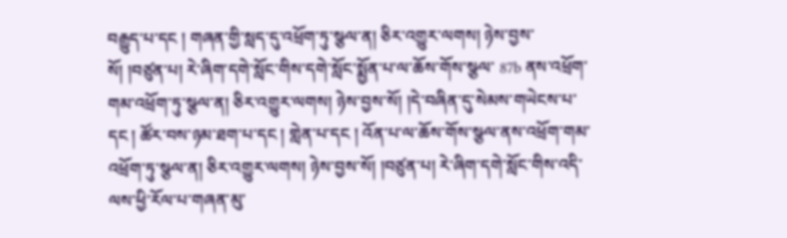བརྒྱུད་པ་དང ། གཞན་གྱི་སླད་དུ་འཕྲོག་ཏུ་སྩལ་ན། ཅིར་འགྱུར་ལགས། ཉེས་བྱས་སོ། །བཙུན་པ། རེ་ཞིག་དགེ་སློང་གིས་དགེ་སློང་སྨྱོན་པ་ལ་ཆོས་གོས་སྩལ་ 87b ནས་འཕྲོག་གམ་འཕྲོག་ཏུ་སྩལ་ན། ཅིར་འགྱུར་ལགས། ཉེས་བྱས་སོ། །དེ་བཞིན་དུ་སེམས་གཡེངས་པ་དང ། ཚོར་བས་ཉམ་ཐག་པ་དང ། གླེན་པ་དང ། འོན་པ་ལ་ཆོས་གོས་སྩལ་ནས་འཕྲོག་གམ་འཕྲོག་ཏུ་སྩལ་ན། ཅིར་འགྱུར་ལགས། ཉེས་བྱས་སོ། །བཙུན་པ། རེ་ཞིག་དགེ་སློང་གིས་འདི་ལས་ཕྱི་རོལ་པ་གཞན་མུ་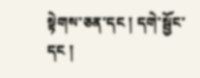སྟེགས་ཅན་དང ། དགེ་སྦྱོང་དང །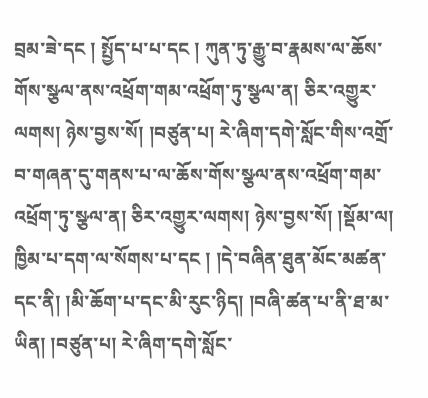བྲམ་ཟེ་དང ། སྤྱོད་པ་པ་དང ། ཀུན་ཏུ་རྒྱུ་བ་རྣམས་ལ་ཆོས་གོས་སྩལ་ནས་འཕྲོག་གམ་འཕྲོག་ཏུ་སྩལ་ན། ཅིར་འགྱུར་ལགས། ཉེས་བྱས་སོ། །བཙུན་པ། རེ་ཞིག་དགེ་སློང་གིས་འགྲོ་བ་གཞན་དུ་གནས་པ་ལ་ཆོས་གོས་སྩལ་ནས་འཕྲོག་གམ་འཕྲོག་ཏུ་སྩལ་ན། ཅིར་འགྱུར་ལགས། ཉེས་བྱས་སོ། །སྡོམ་ལ། ཁྱིམ་པ་དག་ལ་སོགས་པ་དང ། །དེ་བཞིན་ཐུན་མོང་མཚན་དང་ནི། །མི་ཆོག་པ་དང་མི་རུང་ཉིད། །བཞི་ཚན་པ་ནི་ཐ་མ་ཡིན། །བཙུན་པ། རེ་ཞིག་དགེ་སློང་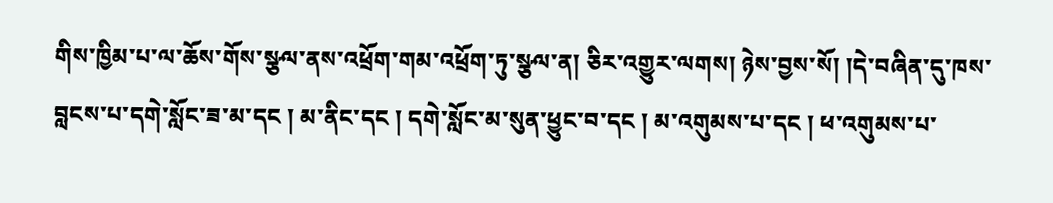གིས་ཁྱིམ་པ་ལ་ཆོས་གོས་སྩལ་ནས་འཕྲོག་གམ་འཕྲོག་ཏུ་སྩལ་ན། ཅིར་འགྱུར་ལགས། ཉེས་བྱས་སོ། །དེ་བཞིན་དུ་ཁས་བླངས་པ་དགེ་སློང་ཟ་མ་དང ། མ་ནིང་དང ། དགེ་སློང་མ་སུན་ཕྱུང་བ་དང ། མ་འགུམས་པ་དང ། ཕ་འགུམས་པ་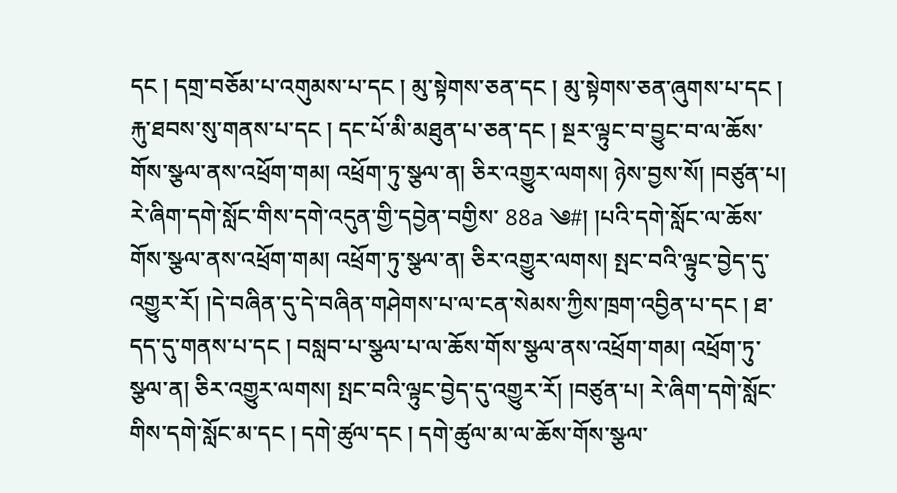དང ། དགྲ་བཅོམ་པ་འགུམས་པ་དང ། མུ་སྟེགས་ཅན་དང ། མུ་སྟེགས་ཅན་ཞུགས་པ་དང ། རྐུ་ཐབས་སུ་གནས་པ་དང ། དང་པོ་མི་མཐུན་པ་ཅན་དང ། སྔར་ལྟུང་བ་བྱུང་བ་ལ་ཆོས་གོས་སྩལ་ནས་འཕྲོག་གམ། འཕྲོག་ཏུ་སྩལ་ན། ཅིར་འགྱུར་ལགས། ཉེས་བྱས་སོ། །བཙུན་པ། རེ་ཞིག་དགེ་སློང་གིས་དགེ་འདུན་གྱི་དབྱེན་བགྱིས་ 88a ༄#། །པའི་དགེ་སློང་ལ་ཆོས་གོས་སྩལ་ནས་འཕྲོག་གམ། འཕྲོག་ཏུ་སྩལ་ན། ཅིར་འགྱུར་ལགས། སྤང་བའི་ལྟུང་བྱེད་དུ་འགྱུར་རོ། །དེ་བཞིན་དུ་དེ་བཞིན་གཤེགས་པ་ལ་ངན་སེམས་ཀྱིས་ཁྲག་འབྱིན་པ་དང ། ཐ་དད་དུ་གནས་པ་དང ། བསླབ་པ་སྩལ་པ་ལ་ཆོས་གོས་སྩལ་ནས་འཕྲོག་གམ། འཕྲོག་ཏུ་སྩལ་ན། ཅིར་འགྱུར་ལགས། སྤང་བའི་ལྟུང་བྱེད་དུ་འགྱུར་རོ། །བཙུན་པ། རེ་ཞིག་དགེ་སློང་གིས་དགེ་སློང་མ་དང ། དགེ་ཚུལ་དང ། དགེ་ཚུལ་མ་ལ་ཆོས་གོས་སྩལ་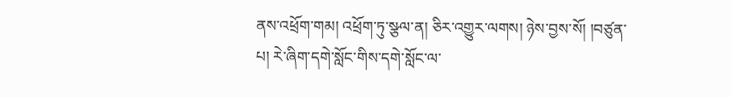ནས་འཕྲོག་གམ། འཕྲོག་ཏུ་སྩལ་ན། ཅིར་འགྱུར་ལགས། ཉེས་བྱས་སོ། །བཙུན་པ། རེ་ཞིག་དགེ་སློང་གིས་དགེ་སློང་ལ་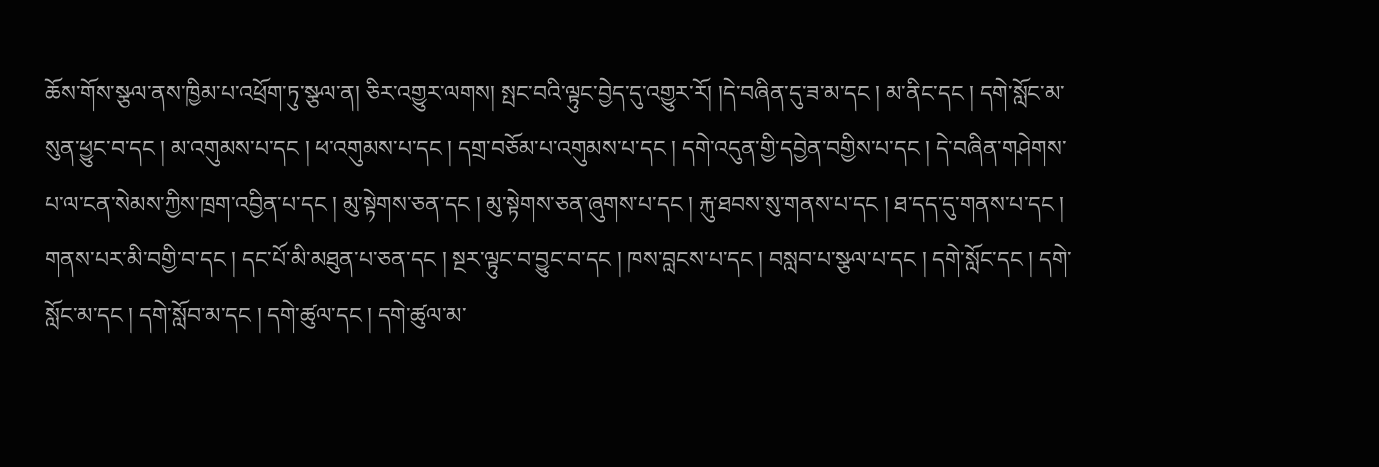ཆོས་གོས་སྩལ་ནས་ཁྱིམ་པ་འཕྲོག་ཏུ་སྩལ་ན། ཅིར་འགྱུར་ལགས། སྤང་བའི་ལྟུང་བྱེད་དུ་འགྱུར་རོ། །དེ་བཞིན་དུ་ཟ་མ་དང ། མ་ནིང་དང ། དགེ་སློང་མ་སུན་ཕྱུང་བ་དང ། མ་འགུམས་པ་དང ། ཕ་འགུམས་པ་དང ། དགྲ་བཅོམ་པ་འགུམས་པ་དང ། དགེ་འདུན་གྱི་དབྱེན་བགྱིས་པ་དང ། དེ་བཞིན་གཤེགས་པ་ལ་ངན་སེམས་ཀྱིས་ཁྲག་འབྱིན་པ་དང ། མུ་སྟེགས་ཅན་དང ། མུ་སྟེགས་ཅན་ཞུགས་པ་དང ། རྐུ་ཐབས་སུ་གནས་པ་དང ། ཐ་དད་དུ་གནས་པ་དང ། གནས་པར་མི་བགྱི་བ་དང ། དང་པོ་མི་མཐུན་པ་ཅན་དང ། སྔར་ལྟུང་བ་བྱུང་བ་དང ། ཁས་བླངས་པ་དང ། བསླབ་པ་སྩལ་པ་དང ། དགེ་སློང་དང ། དགེ་སློང་མ་དང ། དགེ་སློབ་མ་དང ། དགེ་ཚུལ་དང ། དགེ་ཚུལ་མ་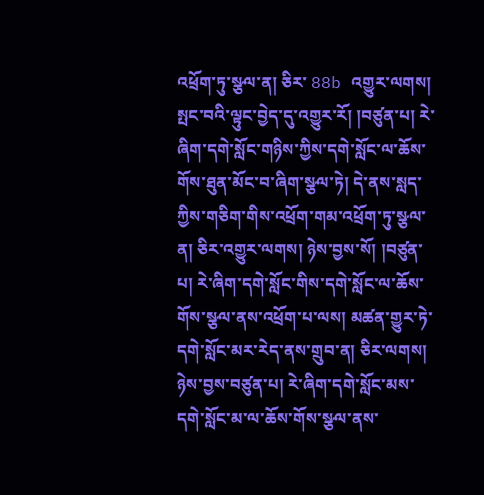འཕྲོག་ཏུ་སྩལ་ན། ཅིར་ 88b འགྱུར་ལགས། སྤང་བའི་ལྟུང་བྱེད་དུ་འགྱུར་རོ། །བཙུན་པ། རེ་ཞིག་དགེ་སློང་གཉིས་ཀྱིས་དགེ་སློང་ལ་ཆོས་གོས་ཐུན་མོང་བ་ཞིག་སྩལ་ཏེ། དེ་ནས་སླད་ཀྱིས་གཅིག་གིས་འཕྲོག་གམ་འཕྲོག་ཏུ་སྩལ་ན། ཅིར་འགྱུར་ལགས། ཉེས་བྱས་སོ། །བཙུན་པ། རེ་ཞིག་དགེ་སློང་གིས་དགེ་སློང་ལ་ཆོས་གོས་སྩལ་ནས་འཕྲོག་པ་ལས། མཚན་གྱུར་ཏེ་དགེ་སློང་མར་རེད་ནས་གྲུབ་ན། ཅིར་ལགས། ཉེས་བྱས་བཙུན་པ། རེ་ཞིག་དགེ་སློང་མས་དགེ་སློང་མ་ལ་ཆོས་གོས་སྩལ་ནས་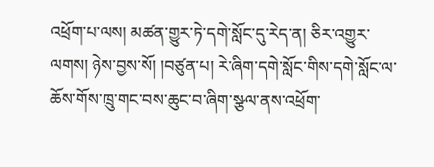འཕྲོག་པ་ལས། མཚན་གྱུར་ཏེ་དགེ་སློང་དུ་རེད་ན། ཅིར་འགྱུར་ལགས། ཉེས་བྱས་སོ། །བཙུན་པ། རེ་ཞིག་དགེ་སློང་གིས་དགེ་སློང་ལ་ཆོས་གོས་ཁྲུ་གང་བས་ཆུང་བ་ཞིག་སྩལ་ནས་འཕྲོག་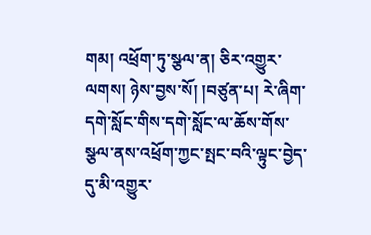གམ། འཕྲོག་ཏུ་སྩལ་ན། ཅིར་འགྱུར་ལགས། ཉེས་བྱས་སོ། །བཙུན་པ། རེ་ཞིག་དགེ་སློང་གིས་དགེ་སློང་ལ་ཆོས་གོས་སྩལ་ནས་འཕྲོག་ཀྱང་སྤང་བའི་ལྟུང་བྱེད་དུ་མི་འགྱུར་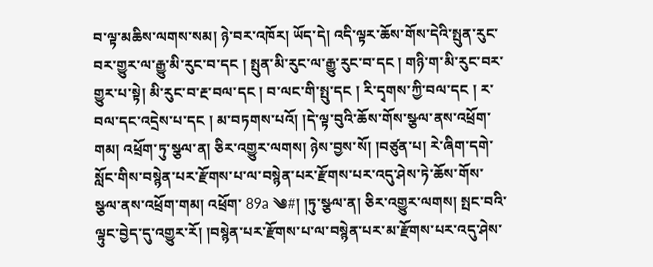བ་ལྟ་མཆིས་ལགས་སམ། ཉེ་བར་འཁོར། ཡོད་དེ། འདི་ལྟར་ཆོས་གོས་དེའི་སྤུན་རུང་བར་གྱུར་ལ་རྒྱུ་མི་རུང་བ་དང ། སྤུན་མི་རུང་ལ་རྒྱུ་རུང་བ་དང ། གཉི་ག་མི་རུང་བར་གྱུར་པ་སྟེ། མི་རུང་བ་རྔ་བལ་དང ། བ་ལང་གི་སྤུ་དང ། རི་དྭགས་ཀྱི་བལ་དང ། ར་བལ་དང་འདྲེས་པ་དང ། མ་བཏགས་པའོ། །དེ་ལྟ་བུའི་ཆོས་གོས་སྩལ་ནས་འཕྲོག་གམ། འཕྲོག་ཏུ་སྩལ་ན། ཅིར་འགྱུར་ལགས། ཉེས་བྱས་སོ། །བཙུན་པ། རེ་ཞིག་དགེ་སློང་གིས་བསྙེན་པར་རྫོགས་པ་ལ་བསྙེན་པར་རྫོགས་པར་འདུ་ཤེས་ཏེ་ཆོས་གོས་སྩལ་ནས་འཕྲོག་གམ། འཕྲོག་ 89a ༄#། །ཏུ་སྩལ་ན། ཅིར་འགྱུར་ལགས། སྤང་བའི་ལྟུང་བྱེད་དུ་འགྱུར་རོ། །བསྙེན་པར་རྫོགས་པ་ལ་བསྙེན་པར་མ་རྫོགས་པར་འདུ་ཤེས་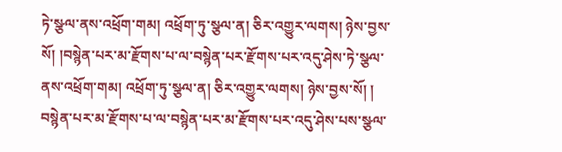ཏེ་སྩལ་ནས་འཕྲོག་གམ། འཕྲོག་ཏུ་སྩལ་ན། ཅིར་འགྱུར་ལགས། ཉེས་བྱས་སོ། །བསྙེན་པར་མ་རྫོགས་པ་ལ་བསྙེན་པར་རྫོགས་པར་འདུ་ཤེས་ཏེ་སྩལ་ནས་འཕྲོག་གམ། འཕྲོག་ཏུ་སྩལ་ན། ཅིར་འགྱུར་ལགས། ཉེས་བྱས་སོ། ། བསྙེན་པར་མ་རྫོགས་པ་ལ་བསྙེན་པར་མ་རྫོགས་པར་འདུ་ཤེས་པས་སྩལ་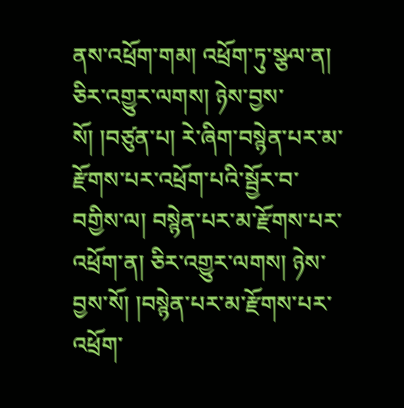ནས་འཕྲོག་གམ། འཕྲོག་ཏུ་སྩལ་ན། ཅིར་འགྱུར་ལགས། ཉེས་བྱས་སོ། །བཙུན་པ། རེ་ཞིག་བསྙེན་པར་མ་རྫོགས་པར་འཕྲོག་པའི་སྦྱོར་བ་བགྱིས་ལ། བསྙེན་པར་མ་རྫོགས་པར་འཕྲོག་ན། ཅིར་འགྱུར་ལགས། ཉེས་བྱས་སོ། །བསྙེན་པར་མ་རྫོགས་པར་འཕྲོག་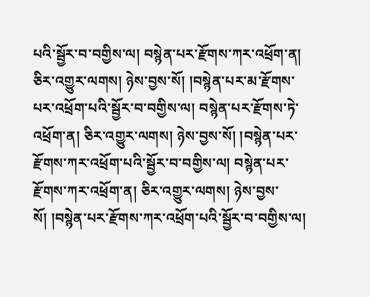པའི་སྦྱོར་བ་བགྱིས་ལ། བསྙེན་པར་རྫོགས་ཀར་འཕྲོག་ན། ཅིར་འགྱུར་ལགས། ཉེས་བྱས་སོ། །བསྙེན་པར་མ་རྫོགས་པར་འཕྲོག་པའི་སྦྱོར་བ་བགྱིས་ལ། བསྙེན་པར་རྫོགས་ཏེ་འཕྲོག་ན། ཅིར་འགྱུར་ལགས། ཉེས་བྱས་སོ། །བསྙེན་པར་རྫོགས་ཀར་འཕྲོག་པའི་སྦྱོར་བ་བགྱིས་ལ། བསྙེན་པར་རྫོགས་ཀར་འཕྲོག་ན། ཅིར་འགྱུར་ལགས། ཉེས་བྱས་སོ། །བསྙེན་པར་རྫོགས་ཀར་འཕྲོག་པའི་སྦྱོར་བ་བགྱིས་ལ།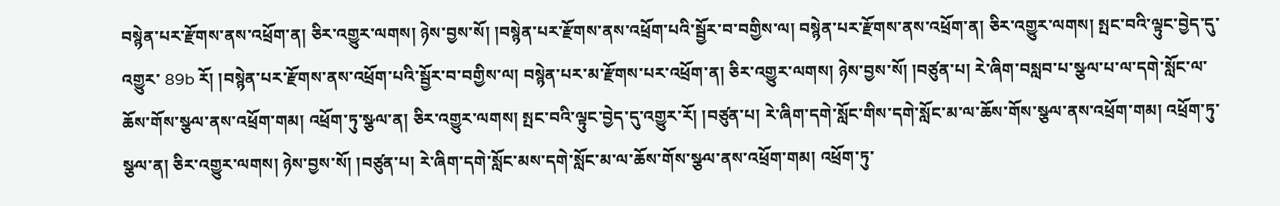བསྙེན་པར་རྫོགས་ནས་འཕྲོག་ན། ཅིར་འགྱུར་ལགས། ཉེས་བྱས་སོ། །བསྙེན་པར་རྫོགས་ནས་འཕྲོག་པའི་སྦྱོར་བ་བགྱིས་ལ། བསྙེན་པར་རྫོགས་ནས་འཕྲོག་ན། ཅིར་འགྱུར་ལགས། སྤང་བའི་ལྟུང་བྱེད་དུ་འགྱུར་ 89b རོ། །བསྙེན་པར་རྫོགས་ནས་འཕྲོག་པའི་སྦྱོར་བ་བགྱིས་ལ། བསྙེན་པར་མ་རྫོགས་པར་འཕྲོག་ན། ཅིར་འགྱུར་ལགས། ཉེས་བྱས་སོ། །བཙུན་པ། རེ་ཞིག་བསླབ་པ་སྩལ་པ་ལ་དགེ་སློང་ལ་ཆོས་གོས་སྩལ་ནས་འཕྲོག་གམ། འཕྲོག་ཏུ་སྩལ་ན། ཅིར་འགྱུར་ལགས། སྤང་བའི་ལྟུང་བྱེད་དུ་འགྱུར་རོ། །བཙུན་པ། རེ་ཞིག་དགེ་སློང་གིས་དགེ་སློང་མ་ལ་ཆོས་གོས་སྩལ་ནས་འཕྲོག་གམ། འཕྲོག་ཏུ་སྩལ་ན། ཅིར་འགྱུར་ལགས། ཉེས་བྱས་སོ། །བཙུན་པ། རེ་ཞིག་དགེ་སློང་མས་དགེ་སློང་མ་ལ་ཆོས་གོས་སྩལ་ནས་འཕྲོག་གམ། འཕྲོག་ཏུ་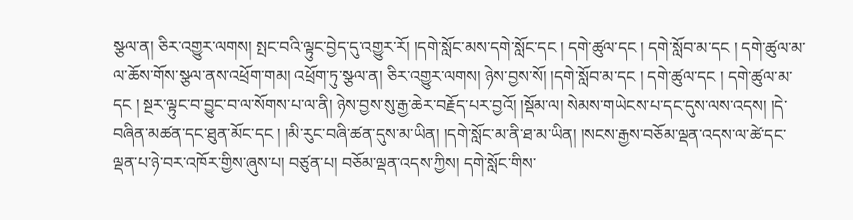སྩལ་ན། ཅིར་འགྱུར་ལགས། སྤང་བའི་ལྟུང་བྱེད་དུ་འགྱུར་རོ། །དགེ་སློང་མས་དགེ་སློང་དང ། དགེ་ཚུལ་དང ། དགེ་སློབ་མ་དང ། དགེ་ཚུལ་མ་ལ་ཆོས་གོས་སྩལ་ནས་འཕྲོག་གམ། འཕྲོག་ཏུ་སྩལ་ན། ཅིར་འགྱུར་ལགས། ཉེས་བྱས་སོ། །དགེ་སློབ་མ་དང ། དགེ་ཚུལ་དང ། དགེ་ཚུལ་མ་དང ། སྔར་ལྟུང་བ་བྱུང་བ་ལ་སོགས་པ་ལ་ནི། ཉེས་བྱས་སུ་རྒྱ་ཆེར་བརྗོད་པར་བྱའོ། །སྡོམ་ལ། སེམས་གཡེངས་པ་དང་དུས་ལས་འདས། །དེ་བཞིན་མཚན་དང་ཐུན་མོང་དང ། །མི་རུང་བཞི་ཚན་དུས་མ་ཡིན། །དགེ་སློང་མ་ནི་ཐ་མ་ཡིན། །སངས་རྒྱས་བཅོམ་ལྡན་འདས་ལ་ཚེ་དང་ལྡན་པ་ཉེ་བར་འཁོར་གྱིས་ཞུས་པ། བཙུན་པ། བཅོམ་ལྡན་འདས་ཀྱིས། དགེ་སློང་གིས་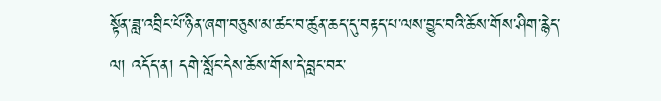སྟོན་ཟླ་འབྲིང་པོ་ཉིན་ཞག་བཅུས་མ་ཚང་བ་ཚུན་ཆད་དུ་བརྟད་པ་ལས་བྱུང་བའི་ཆོས་གོས་ཤིག་རྙེད་ལ། འདོད་ན། དགེ་སློང་དེས་ཆོས་གོས་དེ་བླང་བར་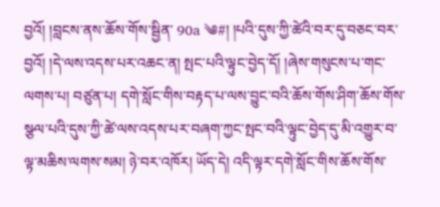བྱའོ། །བླངས་ནས་ཆོས་གོས་སྦྱིན་ 90a ༄#། །པའི་དུས་ཀྱི་ཚེའི་བར་དུ་བཅང་བར་བྱའོ། །དེ་ལས་འདས་པར་འཆང་ན། སྤང་པའི་ལྟུང་བྱེད་དོ། །ཞེས་གསུངས་པ་གང་ལགས་པ། བཙུན་པ། དགེ་སློང་གིས་བརྟད་པ་ལས་བྱུང་བའི་ཆོས་གོས་ཤིག་ཆོས་གོས་སྩལ་པའི་དུས་ཀྱི་ཚེ་ལས་འདས་པར་བཞག་ཀྱང་སྤང་བའི་ལྟུང་བྱེད་དུ་མི་འགྱུར་བ་ལྟ་མཆིས་ལགས་སམ། ཉེ་བར་འཁོར། ཡོད་དེ། འདི་ལྟར་དགེ་སློང་གིས་ཆོས་གོས་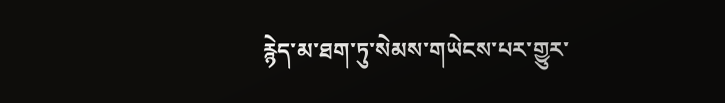རྙེད་མ་ཐག་ཏུ་སེམས་གཡེངས་པར་གྱུར་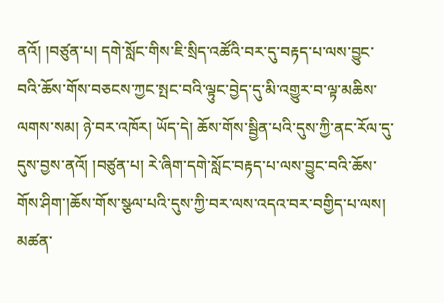ནའོ། །བཙུན་པ། དགེ་སློང་གིས་ཇི་སྲིད་འཚོའི་བར་དུ་བརྟད་པ་ལས་བྱུང་བའི་ཆོས་གོས་བཅངས་ཀྱང་སྤང་བའི་ལྟུང་བྱེད་དུ་མི་འགྱུར་བ་ལྟ་མཆིས་ལགས་སམ། ཉེ་བར་འཁོར། ཡོད་དེ། ཆོས་གོས་སྦྱིན་པའི་དུས་ཀྱི་ནང་རོལ་དུ་དུས་བྱས་ནའོ། །བཙུན་པ། རེ་ཞིག་དགེ་སློང་བརྟད་པ་ལས་བྱུང་བའི་ཆོས་གོས་ཤིག་།ཆོས་གོས་སྩལ་པའི་དུས་ཀྱི་བར་ལས་འདའ་བར་བགྱིད་པ་ལས། མཚན་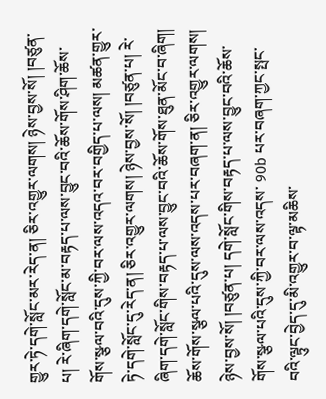གྱུར་ཏེ་དགེ་སློང་མར་རེད་ན། ཅིར་འགྱུར་ལགས། ཉེས་བྱས་སོ། །བཙུན་པ། རེ་ཞིག་དགེ་སློང་མ་བརྟད་པ་ལས་བྱུང་བའི་ཆོས་གོས་ཤིག་ཆོས་གོས་སྩལ་བའི་དུས་ཀྱི་བར་ལས་འདའ་བར་བགྱིད་པ་ལས། མཚན་གྱུར་ཏེ་དགེ་སློང་དུ་རེད་ན། ཅིར་འགྱུར་ལགས། ཉེས་བྱས་སོ། །བཙུན་པ། རེ་ཞིག་དགེ་སློང་གིས་བརྟད་པ་ལས་བྱུང་བའི་ཆོས་གོས་ཐུན་མོང་བ་ཞིག། ཆོས་གོས་སྩལ་པའི་དུས་ལས་འདས་པར་བཞག་ན། ཅིར་འགྱུར་ལགས། ཉེས་བྱས་སོ། །བཙུན་པ། དགེ་སློང་གིས་བརྟད་པ་ལས་བྱུང་བའི་ཆོས་གོས་སྩལ་པའི་དུས་ཀྱི་བར་ལས་འདས་ 90b པར་བཞག་ཀྱང་སྤང་བའི་ལྟུང་བྱེད་དུ་མི་འགྱུར་བ་ལྟ་མཆིས་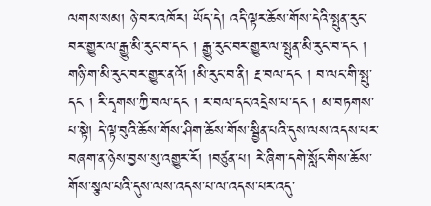ལགས་སམ། ཉེ་བར་འཁོར། ཡོད་དེ། འདི་ལྟར་ཆོས་གོས་དེའི་སྤུན་རུང་བར་གྱུར་ལ་རྒྱུ་མི་རུང་བ་དང ། རྒྱུ་རུང་བར་གྱུར་ལ་སྤུན་མི་རུང་བ་དང ། གཉི་ག་མི་རུང་བར་གྱུར་ནའོ། །མི་རུང་བ་ནི། རྔ་བལ་དང ། བ་ལང་གི་སྤུ་དང ། རི་དྭགས་ཀྱི་བལ་དང ། ར་བལ་དང་འདྲེས་པ་དང ། མ་བཏགས་པ་སྟེ། དེ་ལྟ་བུའི་ཆོས་གོས་ཤིག་ཆོས་གོས་སྦྱིན་པའི་དུས་ལས་འདས་པར་བཞག་ན་ཉེས་བྱས་སུ་འགྱུར་རོ། །བཙུན་པ། རེ་ཞིག་དགེ་སློང་གིས་ཆོས་གོས་སྩལ་པའི་དུས་ལས་འདས་པ་ལ་འདས་པར་འདུ་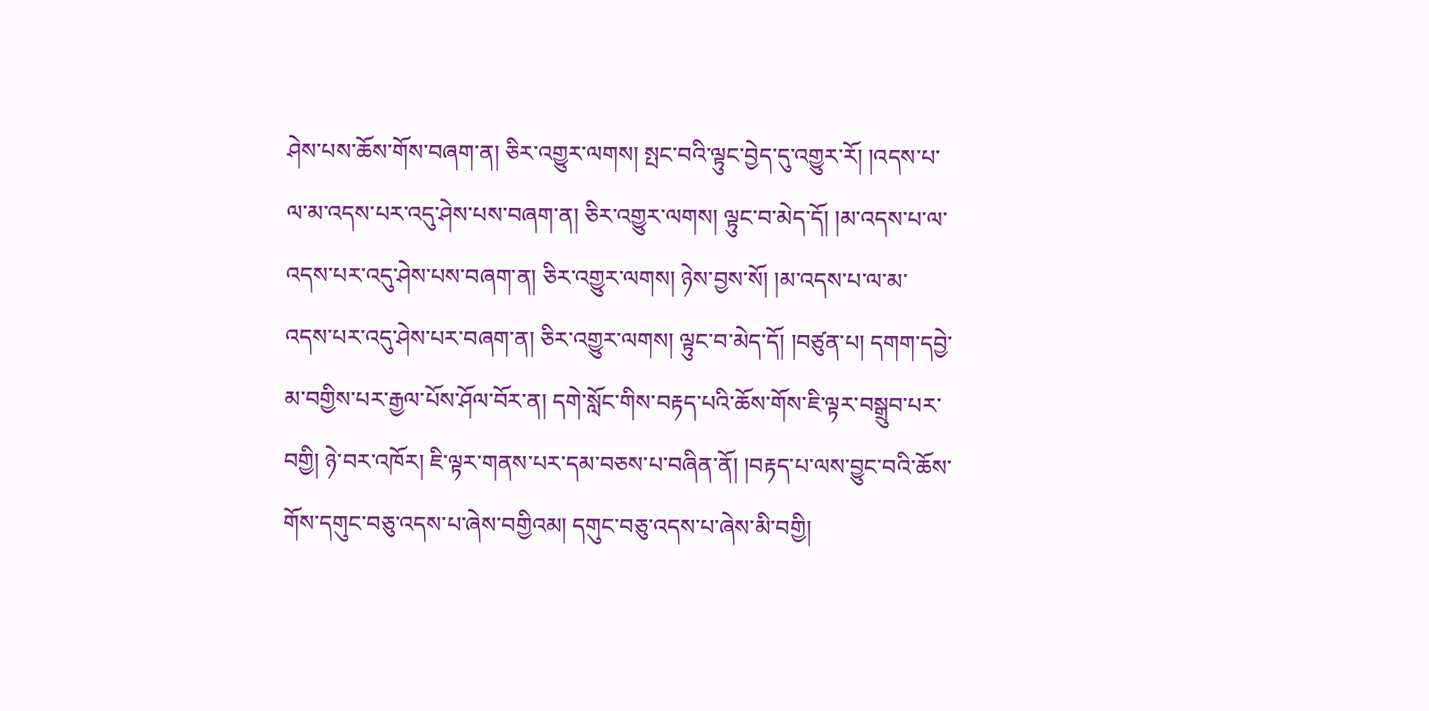ཤེས་པས་ཆོས་གོས་བཞག་ན། ཅིར་འགྱུར་ལགས། སྤང་བའི་ལྟུང་བྱེད་དུ་འགྱུར་རོ། །འདས་པ་ལ་མ་འདས་པར་འདུ་ཤེས་པས་བཞག་ན། ཅིར་འགྱུར་ལགས། ལྟུང་བ་མེད་དོ། །མ་འདས་པ་ལ་འདས་པར་འདུ་ཤེས་པས་བཞག་ན། ཅིར་འགྱུར་ལགས། ཉེས་བྱས་སོ། །མ་འདས་པ་ལ་མ་འདས་པར་འདུ་ཤེས་པར་བཞག་ན། ཅིར་འགྱུར་ལགས། ལྟུང་བ་མེད་དོ། །བཙུན་པ། དགག་དབྱེ་མ་བགྱིས་པར་རྒྱལ་པོས་ཤོལ་བོར་ན། དགེ་སློང་གིས་བརྟད་པའི་ཆོས་གོས་ཇི་ལྟར་བསྒྲུབ་པར་བགྱི། ཉེ་བར་འཁོར། ཇི་ལྟར་གནས་པར་དམ་བཅས་པ་བཞིན་ནོ། །བརྟད་པ་ལས་བྱུང་བའི་ཆོས་གོས་དགུང་བཅུ་འདས་པ་ཞེས་བགྱིའམ། དགུང་བཅུ་འདས་པ་ཞེས་མི་བགྱི།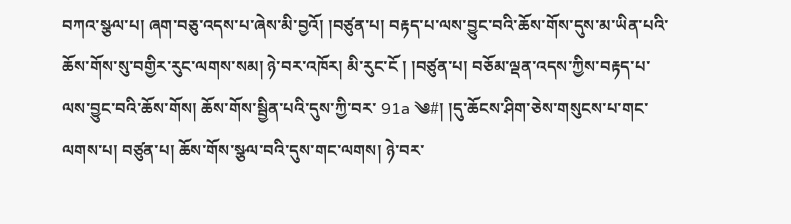བཀའ་སྩལ་པ། ཞག་བཅུ་འདས་པ་ཞེས་མི་བྱའོ། །བཙུན་པ། བརྟད་པ་ལས་བྱུང་བའི་ཆོས་གོས་དུས་མ་ཡིན་པའི་ཆོས་གོས་སུ་བགྱིར་རུང་ལགས་སམ། ཉེ་བར་འཁོར། མི་རུང་ངོ ། །བཙུན་པ། བཅོམ་ལྡན་འདས་ཀྱིས་བརྟད་པ་ལས་བྱུང་བའི་ཆོས་གོས། ཆོས་གོས་སྦྱིན་པའི་དུས་ཀྱི་བར་ 91a ༄#། །དུ་ཆོངས་ཤིག་ཅེས་གསུངས་པ་གང་ལགས་པ། བཙུན་པ། ཆོས་གོས་སྩལ་བའི་དུས་གང་ལགས། ཉེ་བར་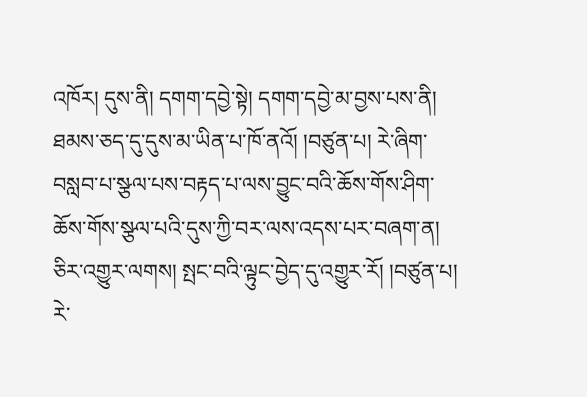འཁོར། དུས་ནི། དགག་དབྱེ་སྟེ། དགག་དབྱེ་མ་བྱས་པས་ནི། ཐམས་ཅད་དུ་དུས་མ་ཡིན་པ་ཁོ་ནའོ། །བཙུན་པ། རེ་ཞིག་བསླབ་པ་སྩལ་པས་བརྟད་པ་ལས་བྱུང་བའི་ཆོས་གོས་ཤིག་ཆོས་གོས་སྩལ་པའི་དུས་ཀྱི་བར་ལས་འདས་པར་བཞག་ན། ཅིར་འགྱུར་ལགས། སྤང་བའི་ལྟུང་བྱེད་དུ་འགྱུར་རོ། །བཙུན་པ། རེ་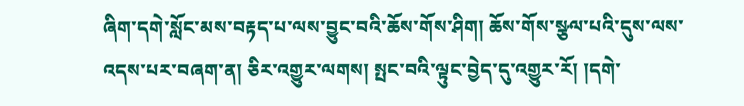ཞིག་དགེ་སློང་མས་བརྟད་པ་ལས་བྱུང་བའི་ཆོས་གོས་ཤིག། ཆོས་གོས་སྩལ་པའི་དུས་ལས་འདས་པར་བཞག་ན། ཅིར་འགྱུར་ལགས། སྤང་བའི་ལྟུང་བྱེད་དུ་འགྱུར་རོ། །དགེ་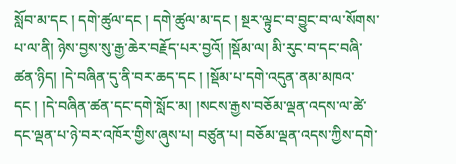སློབ་མ་དང ། དགེ་ཚུལ་དང ། དགེ་ཚུལ་མ་དང ། སྔར་ལྟུང་བ་བྱུང་བ་ལ་སོགས་པ་ལ་ནི། ཉེས་བྱས་སུ་རྒྱ་ཆེར་བརྗོད་པར་བྱའོ། །སྡོམ་ལ། མི་རུང་བ་དང་བཞི་ཚན་ཉིད། །དེ་བཞིན་དུ་ནི་བར་ཆད་དང ། །སྡོམ་པ་དགེ་འདུན་ནམ་མཁའ་དང ། །དེ་བཞིན་ཚན་དང་དགེ་སློང་མ། །སངས་རྒྱས་བཅོམ་ལྡན་འདས་ལ་ཚེ་དང་ལྡན་པ་ཉེ་བར་འཁོར་གྱིས་ཞུས་པ། བཙུན་པ། བཅོམ་ལྡན་འདས་ཀྱིས་དགེ་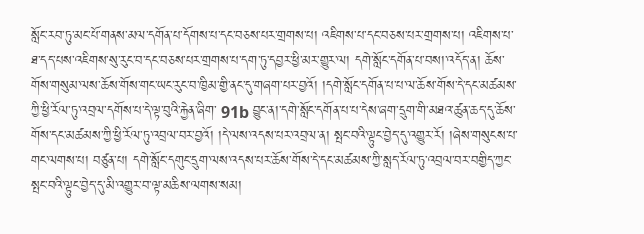སློང་རབ་ཏུ་མང་པོ་གནས་མལ་དགོན་པ་དོགས་པ་དང་བཅས་པར་གྲགས་པ། འཇིགས་པ་དང་བཅས་པར་གྲགས་པ། འཇིགས་པ་ཐ་དད་པས་འཇིགས་སུ་རུང་བ་དང་བཅས་པར་གྲགས་པ་དག་ཏུ་དབྱར་ཕྱི་མར་གྱུར་ལ། དགེ་སློང་དགོན་པ་བས།་འདོད་ན། ཆོས་གོས་གསུམ་ལས་ཆོས་གོས་གང་ཡང་རུང་བ་ཁྱིམ་གྱི་ནང་དུ་གཞག་པར་བྱའོ། །དགེ་སློང་དགོན་པ་པ་ལ་ཆོས་གོས་དེ་དང་མཚམས་ཀྱི་ཕྱི་རོལ་ཏུ་འབྲལ་དགོས་པ་དེ་ལྟ་བུའི་རྐྱེན་ཞིག་ 91b བྱུང་ན།་དགེ་སློང་དགོན་པ་པ་དེས་ཞག་དྲུག་གི་མཐའ་ཚུན་ཆད་དུ་ཆོས་གོས་དང་མཚམས་ཀྱི་ཕྱི་རོལ་ཏུ་འབྲལ་བར་བྱའོ། །དེ་ལས་འདས་པར་འབྲལ་ན། སྤང་བའི་ལྟུང་བྱེད་དུ་འགྱུར་རོ། །ཞེས་གསུངས་པ་གང་ལགས་པ། བཙུན་པ། དགེ་སློང་དགུང་དྲུག་ལས་འདས་པར་ཆོས་གོས་དེ་དང་མཚམས་ཀྱི་སླད་རོལ་ཏུ་འབྲལ་བར་བགྱིད་ཀྱང་སྤང་བའི་ལྟུང་བྱེད་དུ་མི་འགྱུར་བ་ལྟ་མཆིས་ལགས་སམ།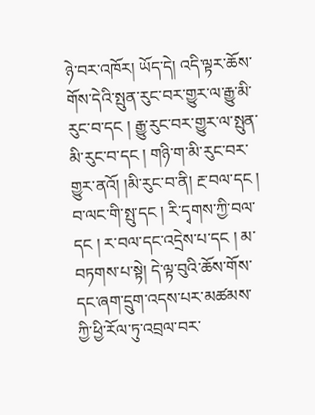ཉེ་བར་འཁོར། ཡོད་དེ། འདི་ལྟར་ཆོས་གོས་དེའི་སྤུན་རུང་བར་གྱུར་ལ་རྒྱུ་མི་རུང་བ་དང ། རྒྱུ་རུང་བར་གྱུར་ལ་སྤུན་མི་རུང་བ་དང ། གཉི་ག་མི་རུང་བར་གྱུར་ནའོ། །མི་རུང་བ་ནི། རྔ་བལ་དང ། བ་ལང་གི་སྤུ་དང ། རི་དྭགས་ཀྱི་བལ་དང ། ར་བལ་དང་འདྲེས་པ་དང ། མ་བཏགས་པ་སྟེ། དེ་ལྟ་བུའི་ཆོས་གོས་དང་ཞག་དྲུག་འདས་པར་མཚམས་ཀྱི་ཕྱི་རོལ་ཏུ་འབྲལ་བར་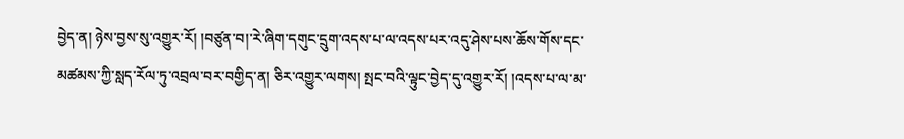བྱེད་ན། ཉེས་བྱས་སུ་འགྱུར་རོ། །བཙུན་བ།་རེ་ཞིག་དགུང་དྲུག་འདས་པ་ལ་འདས་པར་འདུ་ཤེས་པས་ཆོས་གོས་དང་མཚམས་ཀྱི་སླད་རོལ་ཏུ་འབྲལ་བར་བགྱིད་ན། ཅིར་འགྱུར་ལགས། སྤང་བའི་ལྟུང་བྱེད་དུ་འགྱུར་རོ། །འདས་པ་ལ་མ་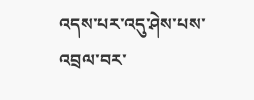འདས་པར་འདུ་ཤེས་པས་འབྲལ་བར་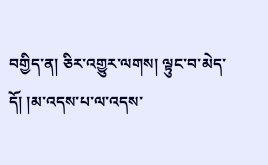བགྱིད་ན། ཅིར་འགྱུར་ལགས། ལྟུང་བ་མེད་དོ། །མ་འདས་པ་ལ་འདས་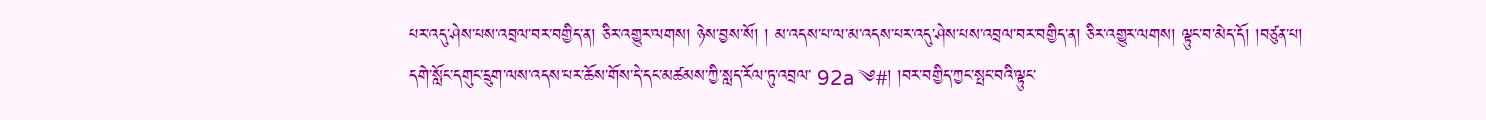པར་འདུ་ཤེས་པས་འབྲལ་བར་བགྱིད་ན། ཅིར་འགྱུར་ལགས། ཉེས་བྱས་སོ། ། མ་འདས་པ་ལ་མ་འདས་པར་འདུ་ཤེས་པས་འབྲལ་བར་བགྱིད་ན། ཅིར་འགྱུར་ལགས། ལྟུང་བ་མེད་དོ། །བཙུན་པ། དགེ་སློང་དགུང་དྲུག་ལས་འདས་པར་ཆོས་གོས་དེ་དང་མཚམས་ཀྱི་སླད་རོལ་ཏུ་འབྲལ་ 92a ༄#། །བར་བགྱིད་ཀྱང་སྤང་བའི་ལྟུང་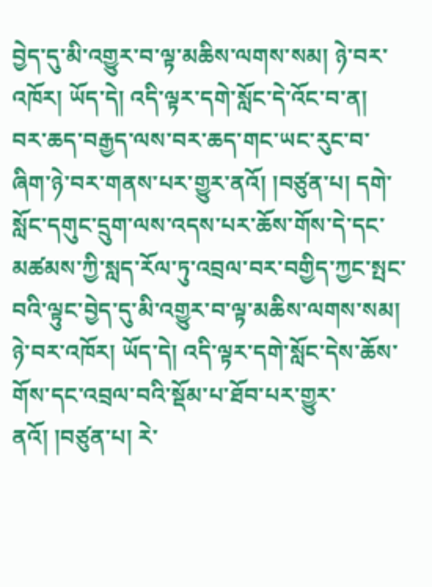བྱེད་དུ་མི་འགྱུར་བ་ལྟ་མཆིས་ལགས་སམ། ཉེ་བར་འཁོར། ཡོད་དེ། འདི་ལྟར་དགེ་སློང་དེ་འོང་བ་ན། བར་ཆད་བརྒྱད་ལས་བར་ཆད་གང་ཡང་རུང་བ་ཞིག་ཉེ་བར་གནས་པར་གྱུར་ནའོ། །བཙུན་པ། དགེ་སློང་དགུང་དྲུག་ལས་འདས་པར་ཆོས་གོས་དེ་དང་མཚམས་ཀྱི་སླད་རོལ་ཏུ་འབྲལ་བར་བགྱིད་ཀྱང་སྤང་བའི་ལྟུང་བྱེད་དུ་མི་འགྱུར་བ་ལྟ་མཆིས་ལགས་སམ། ཉེ་བར་འཁོར། ཡོད་དེ། འདི་ལྟར་དགེ་སློང་དེས་ཆོས་གོས་དང་འབྲལ་བའི་སྡོམ་པ་ཐོབ་པར་གྱུར་ནའོ། །བཙུན་པ། རེ་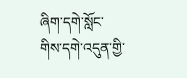ཞིག་དགེ་སློང་གིས་དགེ་འདུན་གྱི་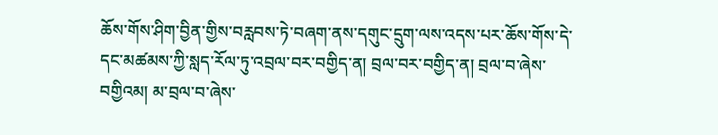ཆོས་གོས་ཤིག་བྱིན་གྱིས་བརླབས་ཏེ་བཞག་ནས་དགུང་དྲུག་ལས་འདས་པར་ཆོས་གོས་དེ་དང་མཚམས་ཀྱི་སླད་རོལ་ཏུ་འབྲལ་བར་བགྱིད་ན། བྲལ་བར་བགྱིད་ན། བྲལ་བ་ཞེས་བགྱིའམ། མ་བྲལ་བ་ཞེས་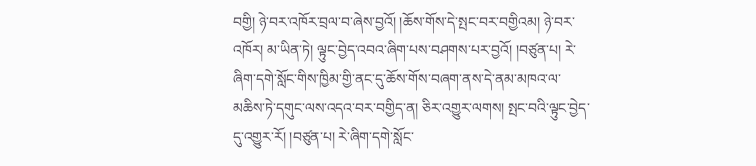བགྱི། ཉེ་བར་འཁོར་བྲལ་བ་ཞེས་བྱའོ། །ཆོས་གོས་དེ་སྤང་བར་བགྱིའམ། ཉེ་བར་འཁོར། མ་ཡིན་ཏེ། ལྟུང་བྱེད་འབའ་ཞིག་པས་བཤགས་པར་བྱའོ། །བཙུན་པ། རེ་ཞིག་དགེ་སློང་གིས་ཁྱིམ་གྱི་ནང་དུ་ཆོས་གོས་བཞག་ནས་དེ་ནམ་མཁའ་ལ་མཆིས་ཏེ་དགུང་ལས་འདའ་བར་བགྱིད་ན། ཅིར་འགྱུར་ལགས། སྤང་བའི་ལྟུང་བྱེད་དུ་འགྱུར་རོ། །བཙུན་པ། རེ་ཞིག་དགེ་སློང་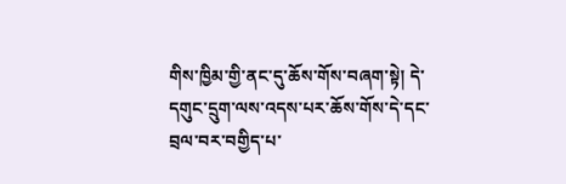གིས་ཁྱིམ་གྱི་ནང་དུ་ཆོས་གོས་བཞག་སྟེ། དེ་དགུང་དྲུག་ལས་འདས་པར་ཆོས་གོས་དེ་དང་བྲལ་བར་བགྱིད་པ་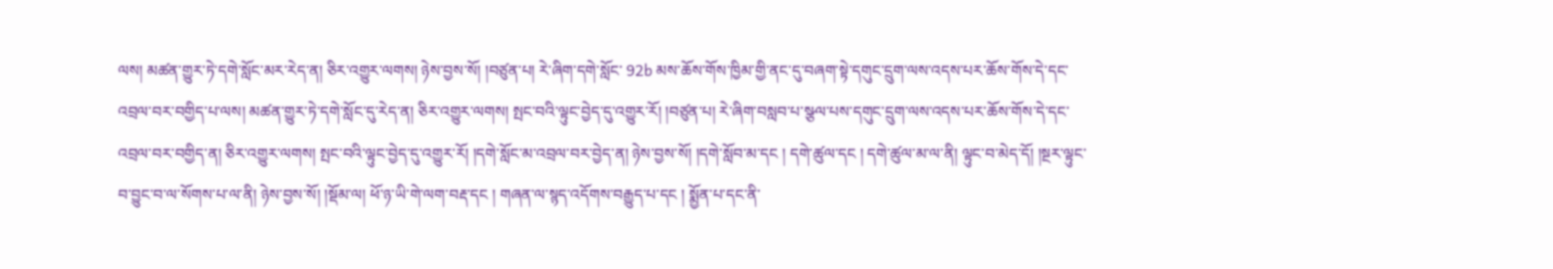ལས། མཚན་གྱུར་ཏེ་དགེ་སློང་མར་རེད་ན། ཅིར་འགྱུར་ལགས། ཉེས་བྱས་སོ། །བཙུན་པ། རེ་ཞིག་དགེ་སློང་ 92b མས་ཆོས་གོས་ཁྱིམ་གྱི་ནང་དུ་བཞག་སྟེ་དགུང་དྲུག་ལས་འདས་པར་ཆོས་གོས་དེ་དང་འབྲལ་བར་བགྱིད་པ་ལས། མཚན་གྱུར་ཏེ་དགེ་སློང་དུ་རེད་ན། ཅིར་འགྱུར་ལགས། སྤང་བའི་ལྟུང་བྱེད་དུ་འགྱུར་རོ། །བཙུན་པ། རེ་ཞིག་བསླབ་པ་སྩལ་པས་དགུང་དྲུག་ལས་འདས་པར་ཆོས་གོས་དེ་དང་འབྲལ་བར་བགྱིད་ན། ཅིར་འགྱུར་ལགས། སྤང་བའི་ལྟུང་བྱེད་དུ་འགྱུར་རོ། །དགེ་སློང་མ་འབྲལ་བར་བྱེད་ན། ཉེས་བྱས་སོ། །དགེ་སློབ་མ་དང ། དགེ་ཚུལ་དང ། དགེ་ཚུལ་མ་ལ་ནི། ལྟུང་བ་མེད་དོ། །སྔར་ལྟུང་བ་བྱུང་བ་ལ་སོགས་པ་ལ་ནི། ཉེས་བྱས་སོ། །སྡོམ་ལ། ཕོ་ཉ་ཡི་གེ་ལག་བརྡ་དང ། གཞན་ལ་སྙད་འདོགས་བརྒྱུད་པ་དང ། སྨྱོན་པ་དང་ནི་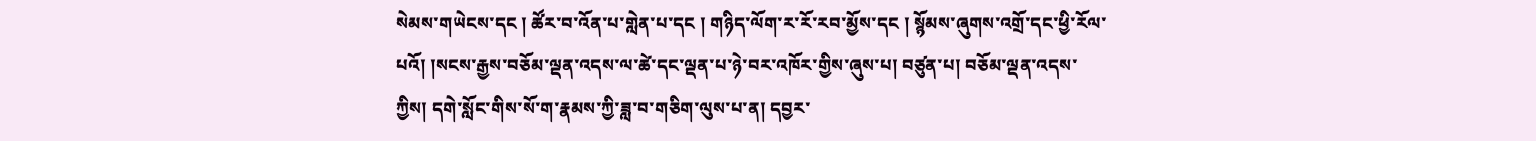སེམས་གཡེངས་དང ། ཚོར་བ་འོན་པ་གླེན་པ་དང ། གཉིད་ལོག་ར་རོ་རབ་མྱོས་དང ། སྙོམས་ཞུགས་འགྲོ་དང་ཕྱི་རོལ་པའོ། །སངས་རྒྱས་བཅོམ་ལྡན་འདས་ལ་ཚེ་དང་ལྡན་པ་ཉེ་བར་འཁོར་གྱིས་ཞུས་པ། བཙུན་པ། བཅོམ་ལྡན་འདས་ཀྱིས། དགེ་སློང་གིས་སོ་ག་རྣམས་ཀྱི་ཟླ་བ་གཅིག་ལུས་པ་ན། དབྱར་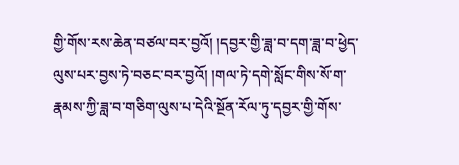གྱི་གོས་རས་ཆེན་བཙལ་བར་བྱའོ། །དབྱར་གྱི་ཟླ་བ་དག་ཟླ་བ་ཕྱེད་ལུས་པར་བྱས་ཏེ་བཅང་བར་བྱའོ། །གལ་ཏེ་དགེ་སློང་གིས་སོ་ག་རྣམས་ཀྱི་ཟླ་བ་གཅིག་ལུས་པ་དེའི་སྔོན་རོལ་ཏུ་དབྱར་གྱི་གོས་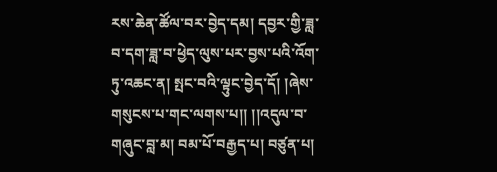རས་ཆེན་ཚོལ་བར་བྱེད་དམ། དབྱར་གྱི་ཟླ་བ་དག་ཟླ་བ་ཕྱེད་ལུས་པར་བྱས་པའི་འོག་ཏུ་འཆང་ན། སྤང་བའི་ལྟུང་བྱེད་དོ། །ཞེས་གསུངས་པ་གང་ལགས་པ།། །།འདུལ་བ་གཞུང་བླ་མ། བམ་པོ་བརྒྱད་པ། བཙུན་པ།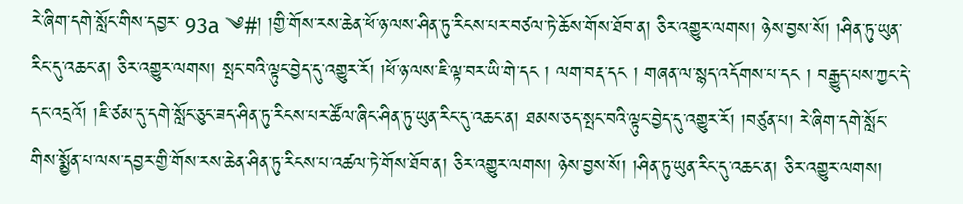རེ་ཞིག་དགེ་སློང་གིས་དབྱར་ 93a ༄#། །གྱི་གོས་རས་ཆེན་ཕོ་ཉ་ལས་ཤིན་ཏུ་རིངས་པར་བཙལ་ཏེ་ཆོས་གོས་ཐོབ་ན། ཅིར་འགྱུར་ལགས། ཉེས་བྱས་སོ། །ཤིན་ཏུ་ཡུན་རིང་དུ་འཆང་ན། ཅིར་འགྱུར་ལགས། སྤང་བའི་ལྟུང་བྱེད་དུ་འགྱུར་རོ། །ཕོ་ཉ་ལས་ཇི་ལྟ་བར་ཡི་གེ་དང ། ལག་བརྡ་དང ། གཞན་ལ་སྙད་འདོགས་པ་དང ། བརྒྱུད་པས་ཀྱང་དེ་དང་འདྲའོ། །ཇི་ཙམ་དུ་དགེ་སློང་ཅུང་ཟད་ཤིན་ཏུ་རིངས་པར་ཚོལ་ཞིང་ཤིན་ཏུ་ཡུན་རིང་དུ་འཆང་ན། ཐམས་ཅད་སྤང་བའི་ལྟུང་བྱེད་དུ་འགྱུར་རོ། །བཙུན་པ། རེ་ཞིག་དགེ་སློང་གིས་སྨྱོན་པ་ལས་དབྱར་གྱི་གོས་རས་ཆེན་ཤིན་ཏུ་རིངས་པ་འཚལ་ཏེ་གོས་ཐོབ་ན། ཅིར་འགྱུར་ལགས། ཉེས་བྱས་སོ། །ཤིན་ཏུ་ཡུན་རིང་དུ་འཆང་ན། ཅིར་འགྱུར་ལགས།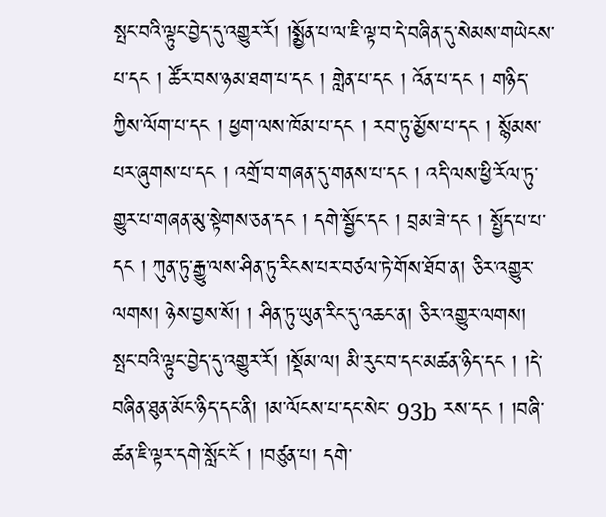སྤང་བའི་ལྟུང་བྱེད་དུ་འགྱུར་རོ། །སྨྱོན་པ་ལ་ཇི་ལྟ་བ་དེ་བཞིན་དུ་སེམས་གཡེངས་པ་དང ། ཚོར་བས་ཉམ་ཐག་པ་དང ། གླེན་པ་དང ། འོན་པ་དང ། གཉིད་ཀྱིས་ལོག་པ་དང ། ཕྱག་ལས་ཁོམ་པ་དང ། རབ་ཏུ་མྱོས་པ་དང ། སྙོམས་པར་ཞུགས་པ་དང ། འགྲོ་བ་གཞན་དུ་གནས་པ་དང ། འདི་ལས་ཕྱི་རོལ་ཏུ་གྱུར་པ་གཞན་མུ་སྟེགས་ཅན་དང ། དགེ་སྦྱོང་དང ། བྲམ་ཟེ་དང ། སྤྱོད་པ་པ་དང ། ཀུན་ཏུ་རྒྱུ་ལས་ཤིན་ཏུ་རིངས་པར་བཙལ་ཏེ་གོས་ཐོབ་ན། ཅིར་འགྱུར་ལགས། ཉེས་བྱས་སོ། ། ཤིན་ཏུ་ཡུན་རིང་དུ་འཆང་ན། ཅིར་འགྱུར་ལགས། སྤང་བའི་ལྟུང་བྱེད་དུ་འགྱུར་རོ། །སྡོམ་ལ། མི་རུང་བ་དང་མཚན་ཉིད་དང ། །དེ་བཞིན་ཐུན་མོང་ཉིད་དང་ནི། །མ་ལོངས་པ་དང་སེང་ 93b རས་དང ། །བཞི་ཚན་ཇི་ལྟར་དགེ་སློང་ངོ ། །བཙུན་པ། དགེ་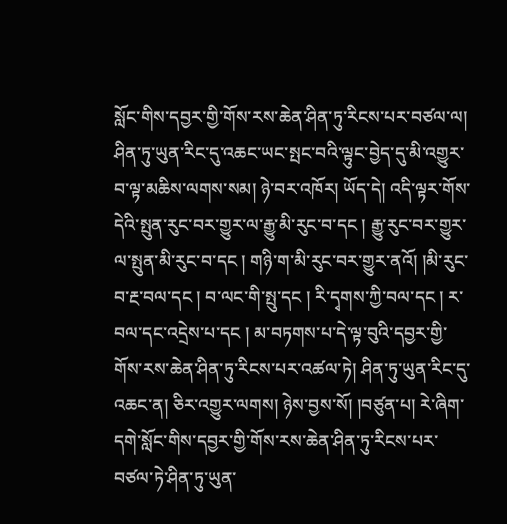སློང་གིས་དབྱར་གྱི་གོས་རས་ཆེན་ཤིན་ཏུ་རིངས་པར་བཙལ་ལ། ཤིན་ཏུ་ཡུན་རིང་དུ་འཆང་ཡང་སྤང་བའི་ལྟུང་བྱེད་དུ་མི་འགྱུར་བ་ལྟ་མཆིས་ལགས་སམ། ཉེ་བར་འཁོར། ཡོད་དེ། འདི་ལྟར་གོས་དེའི་སྤུན་རུང་བར་གྱུར་ལ་རྒྱུ་མི་རུང་བ་དང ། རྒྱུ་རུང་བར་གྱུར་ལ་སྤུན་མི་རུང་བ་དང ། གཉི་ག་མི་རུང་བར་གྱུར་ནའོ། །མི་རུང་བ་རྔ་བལ་དང ། བ་ལང་གི་སྤུ་དང ། རི་དྭགས་ཀྱི་བལ་དང ། ར་བལ་དང་འདྲེས་པ་དང ། མ་བཏགས་པ་དེ་ལྟ་བུའི་དབྱར་གྱི་གོས་རས་ཆེན་ཤིན་ཏུ་རིངས་པར་འཚལ་ཏེ། ཤིན་ཏུ་ཡུན་རིང་དུ་འཆང་ན། ཅིར་འགྱུར་ལགས། ཉེས་བྱས་སོ། །བཙུན་པ། རེ་ཞིག་དགེ་སློང་གིས་དབྱར་གྱི་གོས་རས་ཆེན་ཤིན་ཏུ་རིངས་པར་བཙལ་ཏེ་ཤིན་ཏུ་ཡུན་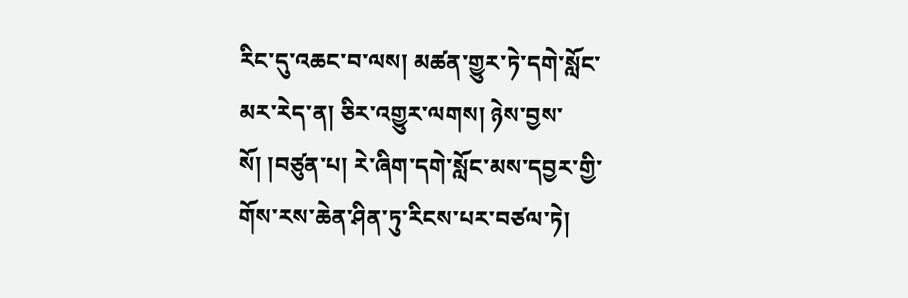རིང་དུ་འཆང་བ་ལས། མཚན་གྱུར་ཏེ་དགེ་སློང་མར་རེད་ན། ཅིར་འགྱུར་ལགས། ཉེས་བྱས་སོ། །བཙུན་པ། རེ་ཞིག་དགེ་སློང་མས་དབྱར་གྱི་གོས་རས་ཆེན་ཤིན་ཏུ་རིངས་པར་བཙལ་ཏེ།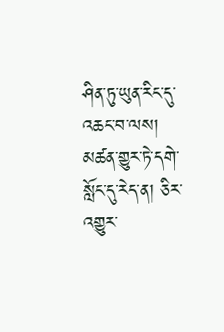ཤིན་ཏུ་ཡུན་རིང་དུ་འཆང་བ་ལས། མཚན་གྱུར་ཏེ་དགེ་སློང་དུ་རེད་ན། ཅིར་འགྱུར་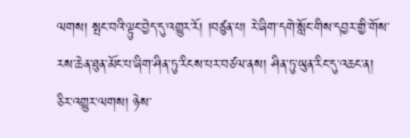ལགས། སྤང་བའི་ལྟུང་བྱེད་དུ་འགྱུར་རོ། །བཙུན་པ། རེ་ཞིག་དགེ་སློང་གིས་དབྱར་གྱི་གོས་རས་ཆེན་ཐུན་མོང་པ་ཞིག་ཤིན་ཏུ་རིངས་པར་བཙལ་ནས། ཤིན་ཏུ་ཡུན་རིང་དུ་འཆང་ན། ཅིར་འགྱུར་ལགས། ཉེས་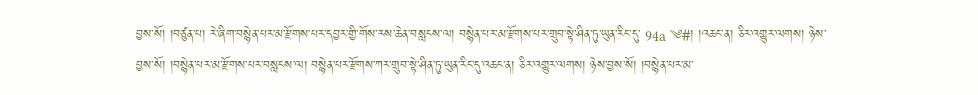བྱས་སོ། །བཙུན་པ། རེ་ཞིག་བསྙེན་པར་མ་རྫོགས་པར་དབྱར་གྱི་གོས་རས་ཆེན་བསླངས་ལ། བསྙེན་པར་མ་རྫོགས་པར་གྲུབ་སྟེ་ཤིན་ཏུ་ཡུན་རིང་དུ་ 94a ༄#། །འཆང་ན། ཅིར་འགྱུར་ལགས། ཉེས་བྱས་སོ། །བསྙེན་པར་མ་རྫོགས་པར་བསླངས་ལ། བསྙེན་པར་རྫོགས་ཀར་གྲུབ་སྟེ་ཤིན་ཏུ་ཡུན་རིང་དུ་འཆང་ན། ཅིར་འགྱུར་ལགས། ཉེས་བྱས་སོ། །བསྙེན་པར་མ་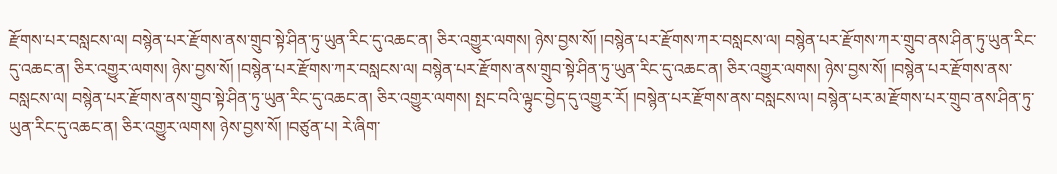རྫོགས་པར་བསླངས་ལ། བསྙེན་པར་རྫོགས་ནས་གྲུབ་སྟེ་ཤིན་ཏུ་ཡུན་རིང་དུ་འཆང་ན། ཅིར་འགྱུར་ལགས། ཉེས་བྱས་སོ། །བསྙེན་པར་རྫོགས་ཀར་བསླངས་ལ། བསྙེན་པར་རྫོགས་ཀར་གྲུབ་ནས་ཤིན་ཏུ་ཡུན་རིང་དུ་འཆང་ན། ཅིར་འགྱུར་ལགས། ཉེས་བྱས་སོ། །བསྙེན་པར་རྫོགས་ཀར་བསླངས་ལ། བསྙེན་པར་རྫོགས་ནས་གྲུབ་སྟེ་ཤིན་ཏུ་ཡུན་རིང་དུ་འཆང་ན། ཅིར་འགྱུར་ལགས། ཉེས་བྱས་སོ། །བསྙེན་པར་རྫོགས་ནས་བསླངས་ལ། བསྙེན་པར་རྫོགས་ནས་གྲུབ་སྟེ་ཤིན་ཏུ་ཡུན་རིང་དུ་འཆང་ན། ཅིར་འགྱུར་ལགས། སྤང་བའི་ལྟུང་བྱེད་དུ་འགྱུར་རོ། །བསྙེན་པར་རྫོགས་ནས་བསླངས་ལ། བསྙེན་པར་མ་རྫོགས་པར་གྲུབ་ནས་ཤིན་ཏུ་ཡུན་རིང་དུ་འཆང་ན། ཅིར་འགྱུར་ལགས། ཉེས་བྱས་སོ། །བཙུན་པ། རེ་ཞིག་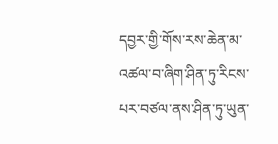དབྱར་གྱི་གོས་རས་ཆེན་མ་འཚལ་བ་ཞིག་ཤིན་ཏུ་རིངས་པར་བཙལ་ནས་ཤིན་ཏུ་ཡུན་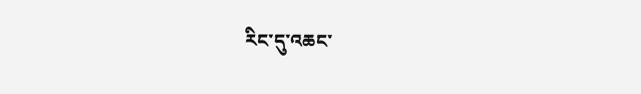རིང་དུ་འཆང་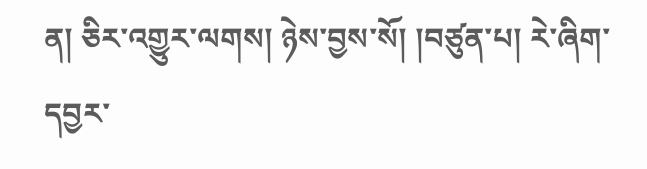ན། ཅིར་འགྱུར་ལགས། ཉེས་བྱས་སོ། །བཙུན་པ། རེ་ཞིག་དབྱར་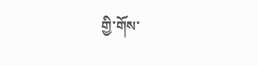གྱི་གོས་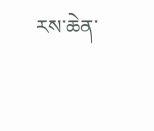རས་ཆེན་